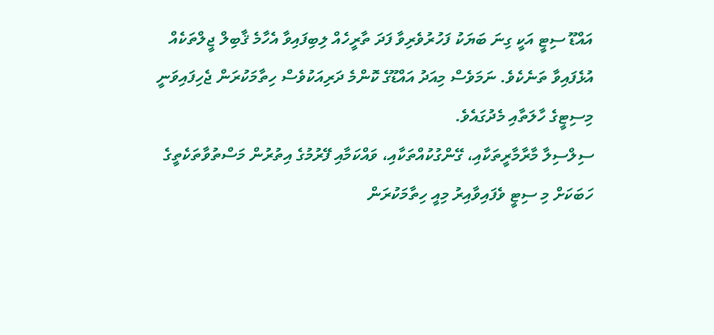އައްޑޫ ސިޓީ އަކީ ގިނަ ބަޔަކު ފަހުރުވެރިވާ ފަދަ ތާރީހެއް ލިބިފައިވާ އެހާމެ ޤާބިލް ޖީލްތަކެއް އުޅެފައިވާ ތަނެކެވެ. ނަމަވެސް މިއަދު އައްޑޫގެ ކޮންމެ ދަރިއަކުވެސް ހިތާމަކުރަން ޖެހިފައިވަނީ މިސިޓީގެ ހާލަތާއި މެދުގައެވެ.
ސިލްސިލާ މާރާމާރީތަކާއި، ގޭންގުކުއްތަކާއި، ވައްކަމާއި ފޭރުމުގެ އިތުރުން މަސްތުވާތަކެތީގެ ހަބަކަށް މި ސިޓީ ވެފައިވާއިރު މިއީ ހިތާމަކުރަން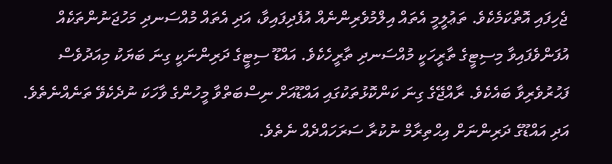ޖެހިފައި އޮތްކަމެކެވެ. ތަޢުލީމީ އެތައް އިލްމުވެރިންނެއް އުފެދިފައިވާ، އަދި އެތައް މުއްސަނދި މަހުޖަނުންތަކެއް އުފަންވެފައިވާ މިސިޓީގެ ތާރީހަކީ މުއްސަނދި ތާރީހެކެވެ. އައްޑޫ ސިޓީގެ ދަރިންނަކީ ގިނަ ބަޔަކު މިއަދުވެސް ފަޙުރުވެރިވާ ބައެކެވެ. ރާއްޖޭގެ ގިނަ ކަންކޮޅުތަކުގައި އައްޑޫއަށް ނިސްބަތްވާ މީހުންގެ ވާހަކަ ނުދެކެވޭ ތަނެއްނެތެވެ. އަދި އައްޑޫގެ ދަރިންނަށް އިޙްތިރާމް ނުކުރާ ސަރަހައްދެއް ނެތެވެ.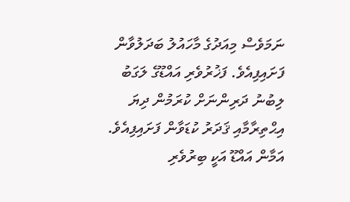ނަމަވެސް މިއަދުގެ މާހައުލު ބަދަލުވާން ފަށައިފިއެވެ. ފަޚުރުވެރި އައްޑޫގެ ލަގަބު ލިބުނު ދަރިންނަށް ކުރަމުން ދިޔަ އިޙްތިރާމާއި ޤަދަރު ކުޑަވާން ފަށައިފިއެވެ. އަމާން އައްޑޫ އަކީ ބިރުވެރި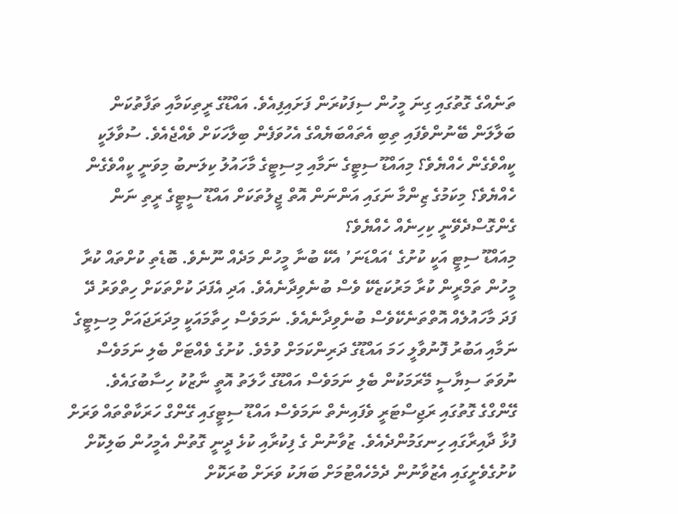ތަނެއްގެ ގޮތުގައި ގިނަ މީހުން ސިފަކުރަން ފަށައިފިއެވެ. އައްޑޫގެ ރީތިކަމާއި ތަފާތުކަން ބަލާލަން ބޭނުންވެފައި ތިބި އެތައްބަޔެއްގެ އެހުވަފެން ބިލާހަކަށް ވެއްޖެއެވެ. ސުވާލަކީ ކީއްވެގެން ހެއްޔެވެ؟ މިއައްޑޫ ސިޓީގެ ނަމާއި މިސިޓީގެ މާހައުލު ކިލަނބު މިވަނީ ކީއްވެގެން ހެއްޔެވެ؟ މިކަމުގެ ޒިންމާ ނަގައި އަންނަން އޮތް ޖީލުތަކަށް އައްޑޫ ސީޓީގެ ރީތި ނަން ގެންގޮސްދެވޭނީ ކިހިނެއް ހެއްޔެވެ؟
މިއައްޑޫ ސިޓީ އަކީ ކުށުގެ ‘އައްޑަނަ’ އެކޭ ބުނާ މީހުން މަދެއް ނޫނެވެ. ބޮޑެތި ކުށްތައް ކުރާ މީހުން ތަމްރީން ކުރާ މަރުކަޒެކޭ ވެސް ބުނެވިދާނެއެވެ. އަދި އެފަދަ ކުށްތަކަށް ހިތްވަރު ދޭ ފަދަ މާހައުލެއް އޮތްތަނެކޭވެސް ބުނެވިދާނެއެވެ. ނަމަވެސް ހިތާމައަކީ މިދަރަޖައަށް މިސިޓީގެ ނަމާއި އަބުރު ފޮނުވާލީ ހަމަ އައްޑޫގެ ދަރިންކަމަށް ވުމެވެ. ކުށުގެ ވެއްޓަށް ބެލި ނަމަވެސް ނުވަތަ ސިޔާސީ މޭރަމަކުން ބެލި ނަމަވެސް އައްޑޫގެ ހާލަތު އޮތީ ނާޒުކު ހިސާބުގައެވެ.
ގޭންގްގެ ގޮތުގައި ރަޖިސްޓަރީ ވެފައިނެތް ނަމަވެސް އައްޑޫ ސިޓީގައި ގޭންގް ހަރަކާތްތައް ވަރަށް ފުޅާ ދާއިރާގައި ހިނގަމުންދެއެވެ. ޒުވާނުން ގެ ފިކުރާއި ކުޅެ ދީނީ ގޮތުން އެމީހުން ބަލިކޮށް ކުށުގެވެށީގައި އެޒުވާނުން ދެމެހެއްޓުމަށް ބަޔަކު ވަރަށް ބުރަކޮށް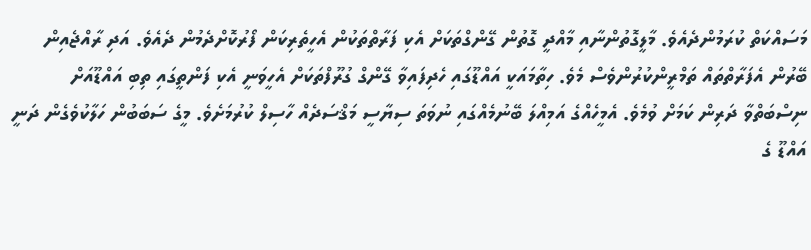މަސައްކަތް ކުރަމުންދެއެވެ. މާލީގޮތުންނާއި މާއްދީ ގޮތުން ގޭންގްތަކަށް އެކި ފަރާތްތަކުން އެހީތެރިކަން ފޯރުކޮށްދެމުން ދެއެވެ. އަދި ރާއްޖެއިން ބޭރުން އެފަރާތްތައް ތަމްރީންކުރުންވެސް މެވެ. ހިތާމައަކީ އައްޑޫގައި ހެދިފައިވާ ގޭންގް ގުރޫފްތަކަށް އެހީވަނީ އެކި ފަންތީގައި ތިބި އައްޑޫއަށް ނިސްބަތްވާ ދަރިން ކަމަށް ވުމެވެ. އެމީހެއްގެ އަމިއްލަ ބޭނުމެއްގައި ނުވަތަ ސިޔާސީ މަޤްސަދެއް ހާސިލް ކުރުމަށެވެ. މީގެ ސަބަބުން ހަލާކުވެގެން ދަނީ އައްޑޫ ގެ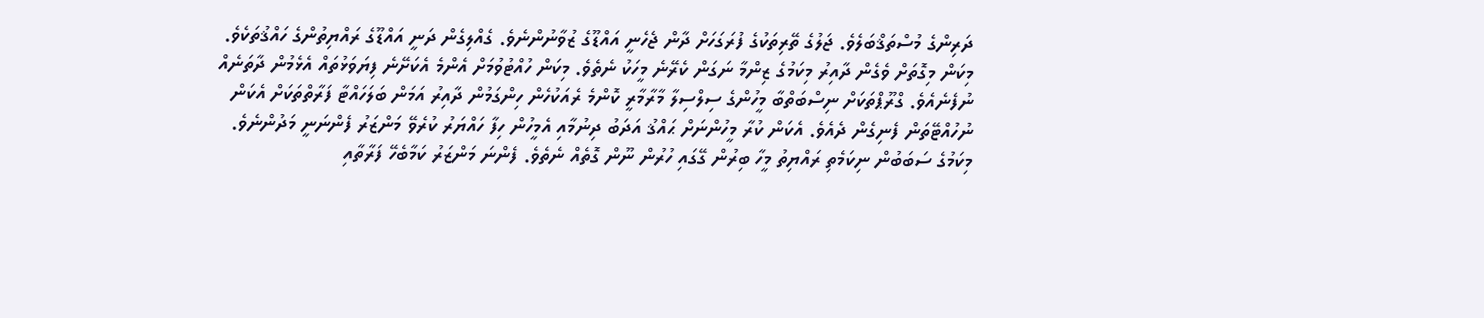ދަރިންގެ މުސްތަޤްބަލެވެ. ޖަލުގެ ތޭރިތަކުގެ ފުރަގަހަށް ދާން ޖެހެނީ އައްޑޫގެ ޒުވާނުންނެވެ. ގެއްލިގެން ދަނީ އައްޑޫގެ ރައްޔިތުންގެ ހައްޤުތަކެވެ.
މިކަން މިގޮތަށް ވެގެން ދާއިރު މިކަމުގެ ޒިންމާ ނަގަން ކެރޭނެ މީހަކު ނެތެވެ. މިކަން ހުއްޓުވުމަށް އެންމެ އެކަށޭނެ ފިޔަވަޅުތައް އެޅެމުން ދާތަނެއް ނުފެނެއެވެ. ގްރޫޕްތަކަށް ނިސްބަތްބާ މީހުންގެ ސިލްސިލާ މާރާމާރީ ކޮންމެ ރެއަކުހެން ހިންގަމުން ދާއިރު އަމަން ބަލަހައްޓާ ފަރާތްތަކަށް އެކަން ނުހުއްޓޭތަން ފެނިގެން ދެއެވެ. އެކަން ކުރާ މީހުންނަށް ޙައްޤު އަދަބު ދިނުމާއި އެމީހުން ހިފާ ހައްޔަރު ކުރެވޭ މަންޒަރު ފެންނަނީ މަދުންނެވެ. މިކަމުގެ ސަބަބުން ނިކަމެތި ރައްޔިތު މީހާ ބިރުން ގޭގައި ހުރުން ނޫން ގޮތެއް ނެތެވެ. ފެންނަ މަންޒަރު ކަމާބެހޭ ފަރާތާއި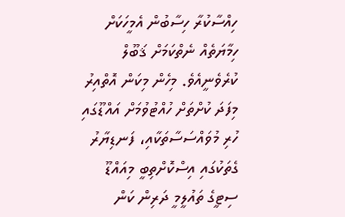ހިއްސާކުރާ ހިސާބުން އެމީހަކަށް ހިމާޔަތެއް ނެތްކަމަށް ޤަބޫލް ކުރެވެނީއެވެ. މިހެން މިކަން އޮތްއިރު މިފަދަ ކުށްތަށް ހުއްޓުވުމަށް އައްޑޫގައި ހުރި މުވައްސަސާތަކާއި، ފަނޑިޔާރު ގެތަކުގައި އިސްކޮށްތިބީ މިއައްޑޫ ސިޓީގެ ތައުލީމީ ދަރިން ކަން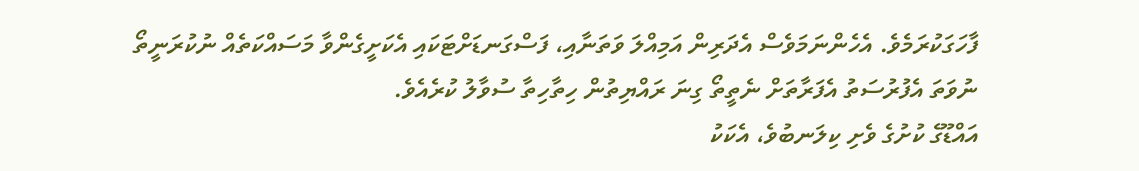ފާހަގަކުރަމެވެ. އެހެންނަމަވެސް އެދަރިން އަމިއްލަ ވަތަނާއި، ފަސްގަނޑަށްޓަކައި އެކަށީގެންވާ މަސައްކަތެއް ނުކުރަނީތޯ ނުވަތަ އެފުރުސަތު އެފަރާތަށް ނެތީތޯ ގިނަ ރައްޔިތުން ހިތާހިތާ ސުވާލު ކުރެއެވެ.
އައްޑޫގެ ކުށުގެ ވެށި ކިލަނބުވެ، އެކަކު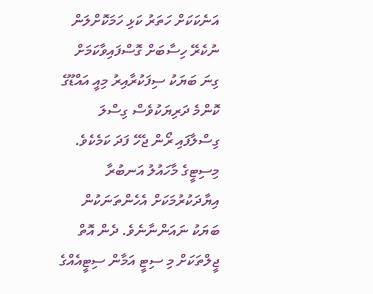އަނެކަކަށް ހަތަރު ކަޅި ހަމަކޮށްލަން ނުކެރޭ ހިސާބަށް ގޮސްފައިވާކަމަށް ގިނަ ބަޔަކު ސިފަކުރާއިރު މިއީ އައްޑޫގެ ކޮންމެ ދަރިޔަކުވެސް ގިސްލަ ގިސްލާފައި ރޯން ޖެހޭ ފަދަ ކަމެކެވެ. މިސިޓީގެ މާހައުލު އަނބުރާ އިޔާދަކުރުމަކަށް އެހެންތަނަކުން ބަޔަކު ނައަންނާނެވެ. ދެން އޮތް ޖީލްތަކަށް މި ސިޓީ އަމާން ސިޓީއެއްގެ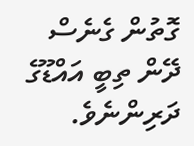ގޮތުން ގެނެސް ދޭން ތިބީ އައްޑޫގެ ދަރިންނެވެ.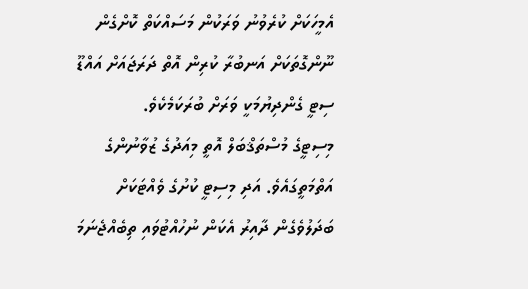އެމީހަކަށް ކުރެވުނު ވަރަކުން މަސައްކަތް ކޮށްގެން ނޫންގޮތަކަށް އަނބުރާ ކުރިން އޮތް ދަރަޖައަށް އައްޑޫ ސިޓީ ގެންދިޔުމަކީ ވަރަށް ބުރަކަމެކެވެ.
މިސިޓީގެ މުސްތަޤްބަލް އޮތީ މިއަދުގެ ޒުވާނުންގެ އަތްމަތީގައެވެ. އަދި މިސިޓީ ކުށުގެ ވެއްޓަކަށް ބަދަލުވެގެން ދާއިރު އެކަން ނުހުއްޓުވައި ތިބެއްޖެނަމަ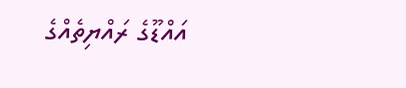އައްޑޫގެ ރައްޔިތެއްގެ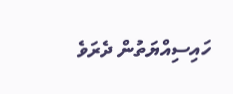ހައިސިއްޔަތުން ދެރަވެ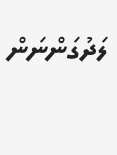ލަދުގަންނަން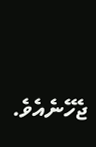ޖެހޭނެއެވެ.